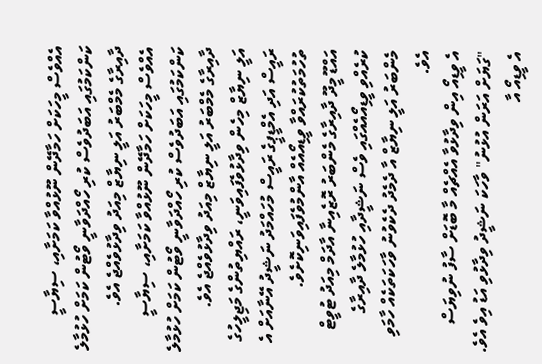އެއްވެސް މީހަކަށް ހަމާދޭން ނޫޅުއްވާ ކަމަށާއި، ސިޔާސީ ކަންކަމުގައި އަބަދުވެސް ކުރި ހޯއްދަވާނީ ވޯޓުން ކަމަށް ހުޅުމާލެ ދާއިރާގެ މެމްބަރު އަލީ ނިޔާޒް މިއަދު ވިދާޅުވެއްޖެ އެވެ.
އެއްވެސް މީހަކަށް ހަމާދޭން ނޫޅުއްވާ ކަމަށާއި، ސިޔާސީ ކަންކަމުގައި އަބަދުވެސް ކުރި ހޯއްދަވާނީ ވޯޓުން ކަމަށް ހުޅުމާލެ ދާއިރާގެ މެމްބަރު އަލީ ނިޔާޒް މިއަދު ވިދާޅުވެއްޖެ އެވެ.
އަލީ ނިޔާޒް މިހެން ވިދާޅުވެފައިވަނީ، ރައްޔިތުންގެ މަޖިލީހުގެ ރައީސް އަދި އެމްޑީޕީގެ ރައީސް މުހައްމަދު ނަޝީދު އޭނާއަށް އެ ތުހުމަތުކުރައްވާ ވީޑިއޯއެއް އާންމުވެފައިވަނިކޮށެވެ.
އައްޑޫ މީދޫ ދާއިރާގެ މެންބަރު ރޮޒެއިނާ އާދަމް މިއަދު ޓުވީޓް ކުރެއްވި ވީޑިއޯއެއްގައި ވެސް ނަޝީދާއި ހުޅުމާލެ ދާއިރާގެ މެންބަރު އަލީ ނިޔާޒް އާ ދެމެދު ދެކެވުނު ވާހަކަތަކެއް ހާމަވި އެވެ.
އެ ވީޑިއޯ އިން ވިދާޅުވާ އެއްޗެއް މާ ބޮޑަށް ސާފު ނުވިޔަސް "ގަޔަށް އަރަން އުޅުނު" ވާހަކަ ނަޝީދު ވިދާޅުވި އަޑު އިވެ އެވެ.
އެ ވީޑިއޯ އާ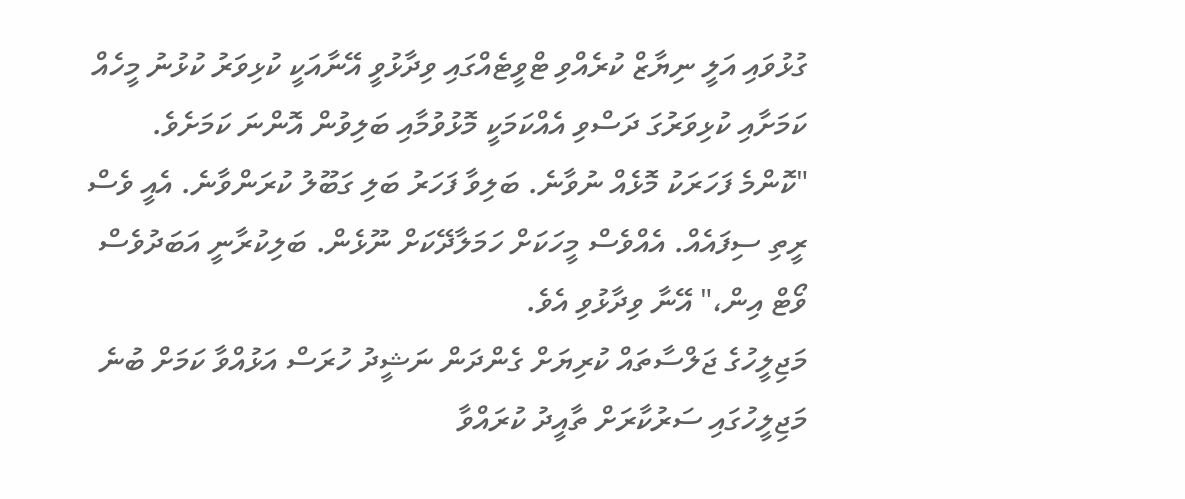ގުޅުވައި އަލީ ނިޔާޒް ކުރެއްވި ޓްވީޓެއްގައި ވިދާޅުވީ އޭނާއަކީ ކުޅިވަރު ކުޅުނު މީހެއް ކަމަށާއި ކުޅިވަރުގަ ދަސްވި އެއްކަމަކީ މޮޅުވުމާއި ބަލިވުން އޮންނަ ކަމަށެވެ.
"ކޮންމެ ފަހަރަކު މޮޅެއް ނުވާނެ. ބަލިވާ ފަހަރު ބަލި ގަބޫލު ކުރަންވާނެ. އެއީ ވެސް ރީތި ސިފައެއް. އެއްވެސް މީހަކަށް ހަމަލާދޭކަށް ނޫޅެން. ބަލިކުރާނީ އަބަދުވެސް ވޯޓް އިން،" އޭނާ ވިދާޅުވި އެވެ.
މަޖިލީހުގެ ޖަލްސާތައް ކުރިޔަށް ގެންދަން ނަޝީދު ހުރަސް އަޅުއްވާ ކަމަށް ބުނެ މަޖިލީހުގައި ސަރުކާރަށް ތާއީދު ކުރައްވާ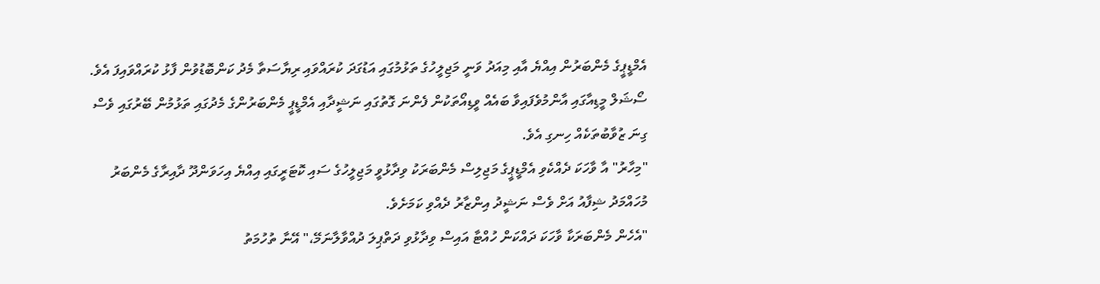އެމްޑީޕީގެ މެންބަރުން އިއްޔެ އާއި މިއަދު ވަނީ މަޖިލީހުގެ ތަޅުމުގައި އަޑުގަދަ ކުރައްވައި ރިޔާސަތާ މެދު ކަންބޮޑުވުން ފާޅު ކުރައްވައިފަ އެވެ.
ސޯޝަލް މީޑިއާގައި އާންމުވެފައިވާ ބައެއް ވީޑިއޯތަކުން ފެންނަ ގޮތުގައި ނަޝީދާއި އެމްޑީޕީ މެންބަރުންގެ މެދުގައި ތަޅުމުން ބޭރުގައި ވެސް ގިނަ ޒުވާބުތަކެއް ހިނގި އެވެ.
"މިހާރު" އާ ވާހަކަ ދެއްކެވި އެމްޑީޕީގެ މަޖިލިސް މެންބަރަކު ވިދާޅުވީ މަޖިލީހުގެ ސައި ކޮޓަރީގައި އިއްޔެ އިހަވަންދޫ ދާއިރާގެ މެންބަރު މުހައްމަދު ޝިފާއު އަށް ވެސް ނަޝީދު އިންޒާރު ދެއްވި ކަމަށެވެ.
"އެހެން މެންބަރަކާ ވާހަކަ ދައްކަން ހުއްޓާ އައިސް ވިދާޅުވި ދަތްޕިލަ ދުއްވާލާނަމޭ،" އޭނާ ތުހުމަތު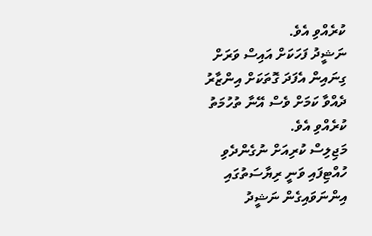ކުރެއްވި އެވެ.
ނަޝީދު ފަހަކަށް އައިސް ވަރަށް ގިނައިން އެފަދަ ގޮތަކަށް އިންޒާރު ދެއްވާ ކަމަށް ވެސް އޭނާ ތުހުމަތު ކުރެއްވި އެވެ.
މަޖިލިސް ކުރިއަށް ނުގެންދެވި ހުއްޓިފައި ވަނީ ރިޔާސަތުގައި އިންނަވައިގެން ނަޝީދު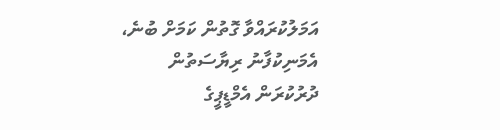އަމަލުކުރައްވާ ގޮތުން ކަމަށް ބުނެ، އެމަނިކުފާނު ރިޔާސަތުން ދުރުކުރަން އެމްޑީޕީގެ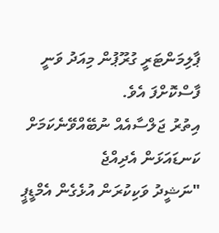ޕާލިމަންޓަރީ ގުރޫޕުން މިއަދު ވަނީ ފާސްކޮށްފަ އެވެ.
އިތުރު ޖަލްސާއެއް ނުބޭއްވޭނެކަމަށް ކަނޑައަޅަން އެދިއްޖެ
"ނަޝީދު ވަކިކުރަން އުޅެގެން އެމްޑީޕީ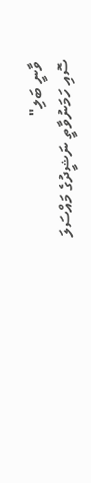ވާނީ ބަލި"
ސޮއި ހަމަނުވާތީ ނަޝީދުގެ މައްސަލަ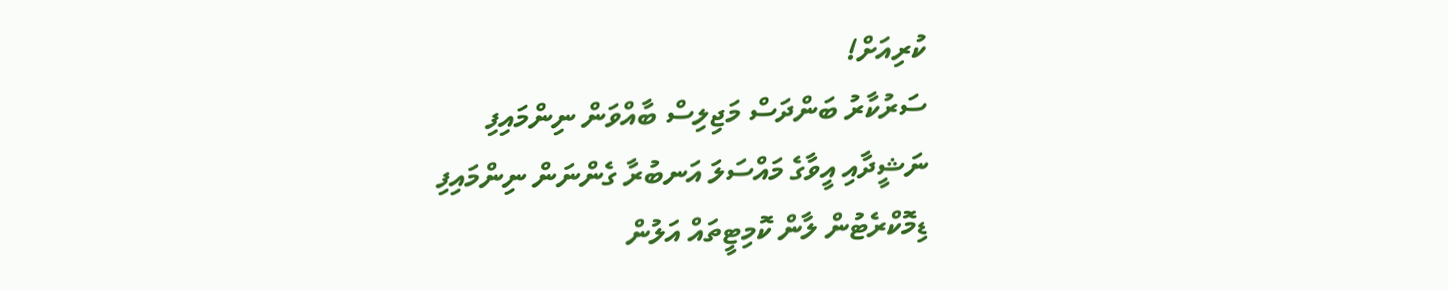ކުރިއަށް!
ސަރުކާރު ބަންދަސް މަޖިލިސް ބާއްވަން ނިންމައިފި
ނަޝީދާއި އީވާގެ މައްސަލަ އަނބުރާ ގެންނަން ނިންމައިފި
ޑިމޮކްރެޓުން ލާން ކޮމިޓީތައް އަލުން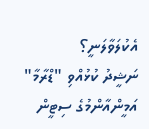އެކުލަވާލަނީ؟
ނަޝީދު ކުޅުއްވި "ޑްރާމާ" އަމީންއާންމުގެ ސިޓީން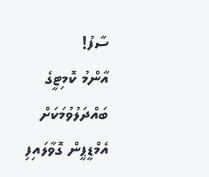ސާފު!
އާންމު ކޮމިޓީގެ ބައްދަލުވުމަކަށް އެމްޑީޕީން ގޮވާލައިފި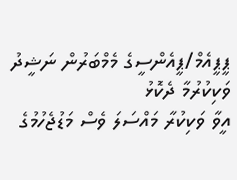ޕީޕީއެމް/ޕީއެންސީގެ މެމްބަރުން ނަޝީދު ވަކިކުރުމާ ދެކޮޅު
އީވާ ވަކިކުރާ މައްސަލަ ވެސް މަޑުޖެހުމުގެ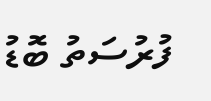ފުރުސަތު ބޮޑު